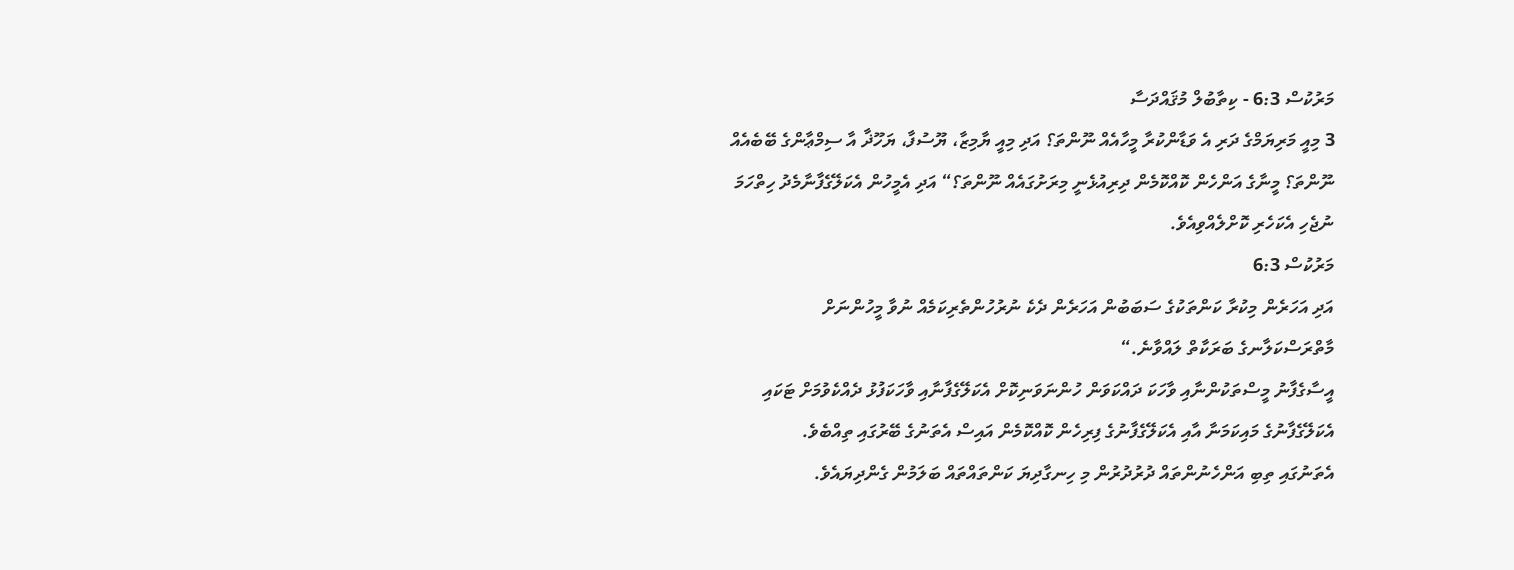މަރުކުސް 6:3 - ކިތާބުލް މުޤައްދަސާ
3 މިއީ މަރިޔަމްގެ ދަރި އެ ވަޑާންކުރާ މީހާއެއް ނޫންތަ؟ އަދި މިއީ ޔާމިޒާ، ޔޫސުފާ، ޔަހޫޛާ އާ ސިމްޢާންގެ ބޭބެއެއް ނޫންތަ؟ މީނާގެ އަންހެން ކޮއްކޮމެން ދިރިއުޅެނީ މިރަށުގައެއް ނޫންތަ؟“ އަދި އެމީހުން އެކަލޭގެފާނާމެދު ހިތްހަމަ ނުޖެހި އެކަހެރި ކޮށްލެއްވިއެވެ.
މަރުކުސް 6:3
އަދި އަހަރެން މިކުރާ ކަންތަކުގެ ސަބަބުން އަހަރެން ދެކެ ނުރުހުންތެރިކަމެއް ނުވާ މީހުންނަށް މާތްރަސްކަލާނގެ ބަރަކާތް ލައްވާނެ.“
އީސާގެފާނު މީސްތަކުންނާއި ވާހަކަ ދައްކަވަން ހުންނަވަނިކޮށް އެކަލޭގެފާނާއި ވާހަކަފުޅު ދެއްކެވުމަށް ޓަކައި އެކަލޭގެފާނުގެ މައިކަމަނާ އާއި އެކަލޭގެފާނުގެ ފިރިހެން ކޮއްކޮމެން އައިސް އެތަނުގެ ބޭރުގައި ތިއްބެވެ.
އެތަނުގައި ތިބި އަންހެނުންތައް ދުރުދުރުން މި ހިނގާދިޔަ ކަންތައްތައް ބަލަމުން ގެންދިޔައެވެ.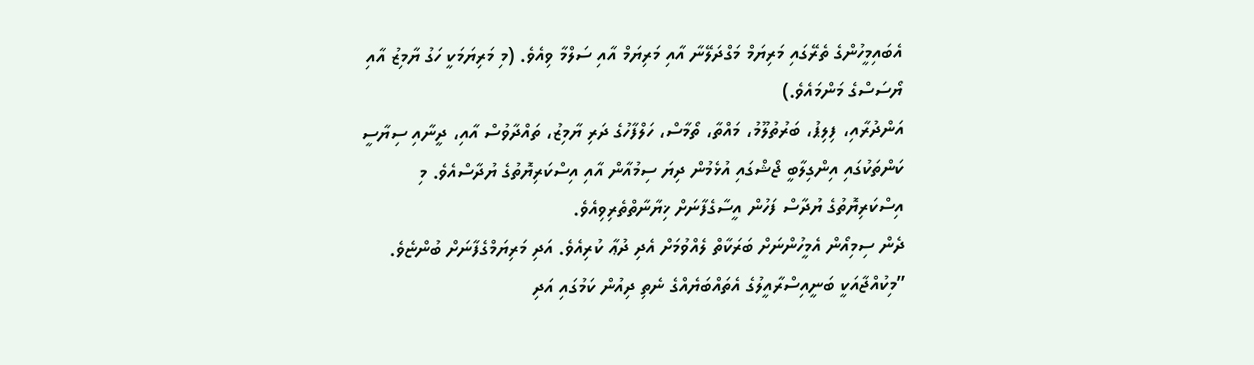އެބައިމީހުންގެ ތެރޭގައި މަރިޔަމް މަގްދަލޭނާ އާއި މަރިޔަމް އާއި ސަލްމާ ވިއެވެ. (މި މަރިޔަމަކީ ހަގު ޔާމިޒު އާއި ޔޯސަސްގެ މަންމައެވެ.)
އަންދުރާއި، ފިލިޕު، ބަރުތުލޫމު، މައްތާ، ތޯމާސް، ހަލްފާހުގެ ދަރި ޔާމިޒު، ތައްދާވުސް އާއި، ދީނާއި ސިޔާސީ ކަންތަކުގައި އިންގިލާބީ ޖޯޝްގައި އުޅެމުން ދިޔަ ސިމުއާން އާއި އިސްކަރިޔޮތުގެ ޔުދާސްއެވެ. މި އިސްކަރިޔޮތުގެ ޔުދާސް ފަހުން އީސާގެފާނަށް ޚިޔާނާތްތެރިވިއެވެ.
ދެން ސިމިއޯން އެމީހުންނަށް ބަރަކާތް ލެއްވުމަށް އެދި ދުޢާ ކުރިއެވެ. އަދި މަރިޔަމްގެފާނަށް ބުންޏެވެ. ”މިކުއްޖާއަކީ ބަނީއިސްރާއީލުގެ އެތައްބަޔެއްގެ ނެތި ދިއުން ކަމުގައި އަދި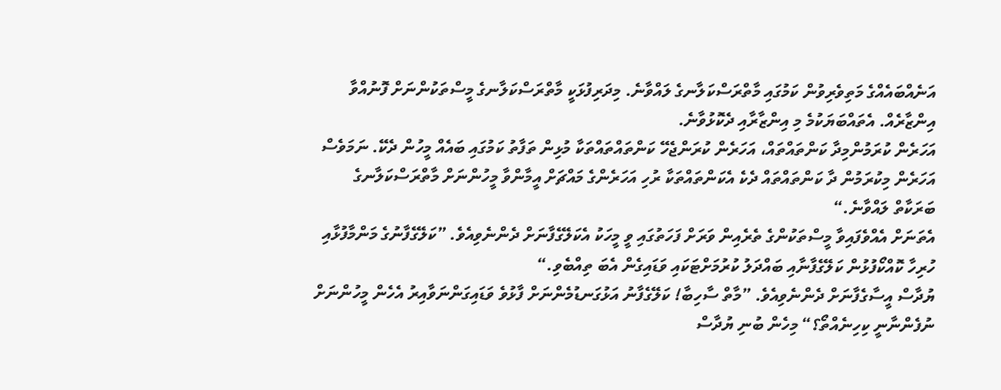އަނެއްބައެއްގެ މަތިވެރިވުން ކަމުގައި މާތްރަސްކަލާނގެ ލައްވާނެ. މިދަރިފުޅަކީ މާތްރަސްކަލާނގެ މީސްތަކުންނަށް ފޮނުއްވާ އިންޒާރެއް. އެތައްބަޔަކުމެ މި އިންޒާރާއި ދެކޮޅުވާނެ.
އަހަރެން ކުރަމުންމިދާ ކަންތައްތައް، އަހަރެން ކުރަންޖެހޭ ކަންތައްތައްތަކާ މުޅިން ތަފާތު ކަމުގައި ބައެއް މީހުން ދެކޭ. ނަމަވެސް އަހަރެން މިކުރަމުން ދާ ކަންތައްތައް ދެކެ އެކަންތައްތަކާ ރުހި އަހަރެންގެ މައްޗަށް އީމާންވާ މީހުންނަށް މާތްރަސްކަލާނގެ ބަރަކާތް ލައްވާނެ.“
އެތަނަށް އެއްވެފައިވާ މީސްތަކުންގެ ތެރެއިން ވަރަށް ފަހަތުގައި ވީ މީހަކު އެކަލޭގެފާނަށް ދެންނެވިއެވެ. ”ކަލޭގެފާނުގެ މަންމާފުޅާއި ހުރިހާ ކޮއްކޯފުޅުން ކަލޭގެފާނާއި ބައްދަލު ކުރުމަށްޓަކައި ވަޑައިގެން އެބަ ތިއްބެވި.“
ޔުދާސް އީސާގެފާނަށް ދެންނެވިއެވެ. ”މާތް ސާހިބާ! ކަލޭގެފާނު އަޅުގަނޑުމެންނަށް ފާޅުވެ ވަޑައިގަންނަވާއިރު އެހެން މީހުންނަށް ނުފެންނާނީ ކިހިނެއްތޯ؟“ މިހެން ބުނި ޔުދާސް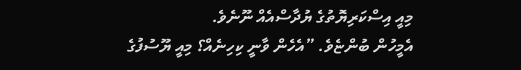މިއީ އިސްކަރިޔޮތުގެ ޔުދާސްއެއް ނޫނެވެ.
އެމީހުން ބުންޏެވެ. ”އެހެން ވާނީ ކިހިނެއް؟ މިއީ ޔޫސުފުގެ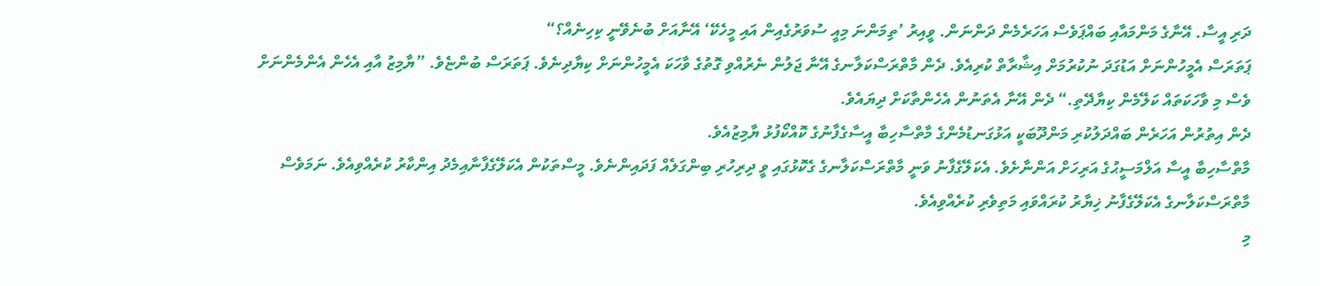ދަރި އީސާ. އޭނާގެ މަންމައާއި ބައްޕަވެސް އަހަރެމެން ދަންނަން. ވީއިރު ’ތިމަންނަ މިއީ ސުވަރުގެއިން އައި މީހެކޭ‘ އޭނާއަށް ބުނެވޭނީ ކިހިނެއް؟“
ޕަތަރަސް އެމީހުންނަށް އަޑުގަދަ ނުކުރުމަށް އިޝާރާތް ކުރިއެވެ. ދެން މާތްރަސްކަލާނގެ އޭނާ ޖަލުން ނެރުއްވި ގޮތުގެ ވާހަކަ އެމީހުންނަށް ކިޔާދިނެވެ. ޕަތަރަސް ބުންޏެވެ. ”ޔާމިޒު އާއި އެހެން އެންމެންނަށް ވެސް މި ވާހަކަތައް ކަލޭމެން ކިޔާދޭތި.“ ދެން އޭނާ އެތަނުން އެހެންތާކަށް ދިޔައެވެ.
ދެން އިތުރުން އަހަރެން ބައްދަލުކުރި މަންދޫބަކީ އަޅުގަނޑުމެންގެ މާތްސާހިބާ އީސާގެފާނުގެ ކޮއްކޯފުޅު ޔާމިޒުއެވެ.
މާތްސާހިބާ އީސާ އަލްމަސީޙުގެ އަރިހަށް އަންނާށެވެ. އެކަލޭގެފާނު ވަނީ މާތްރަސްކަލާނގެ ގެކޮޅުގައި ވީ ދިރިހުރި ބިންގަލެއް ފަދައިންނެވެ. މީސްތަކުން އެކަލޭގެފާނާއިމެދު އިންކާރު ކުރެއްވިއެވެ. ނަމަވެސް މާތްރަސްކަލާނގެ އެކަލޭގެފާނު ޚިޔާރު ކުރައްވައި މަތިވެރި ކުރެއްވިއެވެ.
މި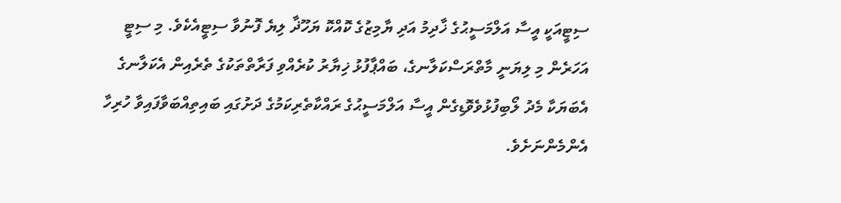ސިޓީއަކީ އީސާ އަލްމަސީޙުގެ ޚާދިމު އަދި ޔާމިޒުގެ ކޮއްކޮ ޔަހޫޛާ ލިޔެ ފޮނުވާ ސިޓީއެކެވެ. މި ސިޓީ އަހަރެން މި ލިޔަނީ މާތްރަސްކަލާނގެ، ބައްޕާފުޅު ޚިޔާރު ކުރެއްވި ފަރާތްތަކުގެ ތެރެއިން އެކަލާނގެ އެބަޔަކާ މެދު ލޯބިފުޅުވެވޮޑިގެން އީސާ އަލްމަސީޙުގެ ރައްކާތެރިކަމުގެ ދަށުގައި ބައިތިއްބަވާފައިވާ ހުރިހާ އެންމެންނަށެވެ.